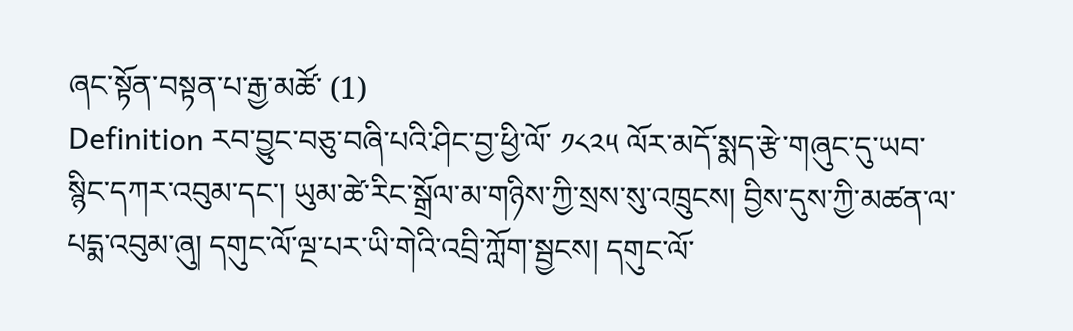ཞང་སྟོན་བསྟན་པ་རྒྱ་མཚོ་ (1)
Definition རབ་བྱུང་བཅུ་བཞི་པའི་ཤིང་བྱ་ཕྱི་ལོ་ ༡༨༢༥ ལོར་མདོ་སྨད་རྩེ་གཞུང་དུ་ཡབ་སྙིང་དཀར་འབུམ་དང་། ཡུམ་ཚེ་རིང་སྒྲོལ་མ་གཉིས་ཀྱི་སྲས་སུ་འཁྲུངས། བྱིས་དུས་ཀྱི་མཚན་ལ་པདྨ་འབུམ་ཞུ། དགུང་ལོ་ལྔ་པར་ཡི་གེའི་འབྲི་ཀློག་སྦྱངས། དགུང་ལོ་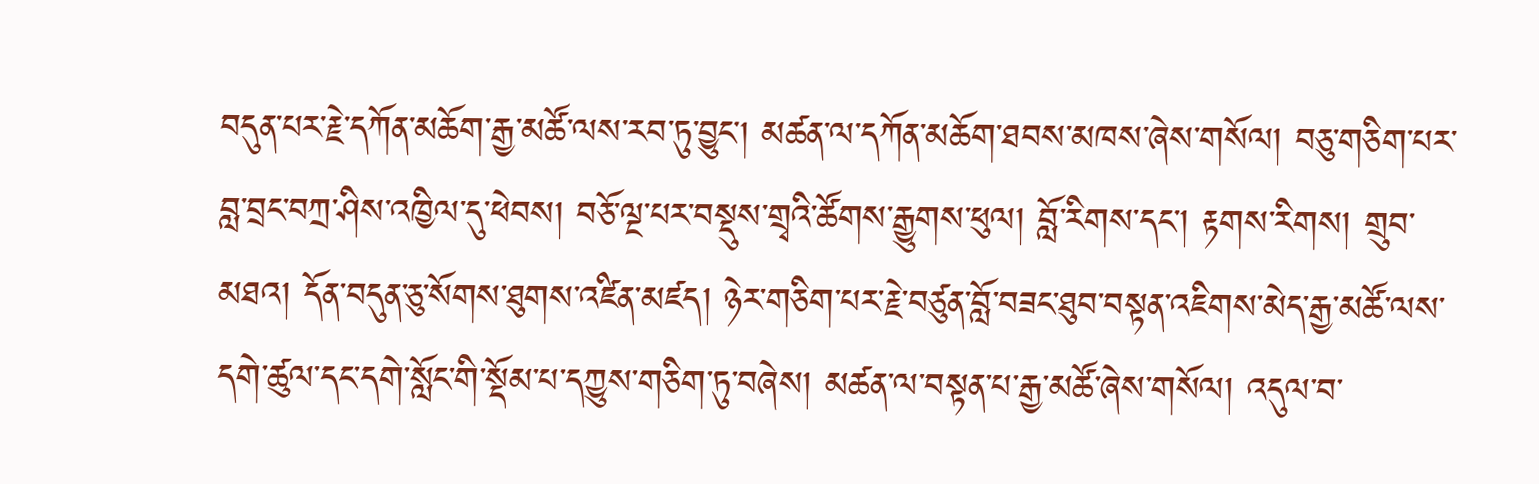བདུན་པར་རྗེ་དཀོན་མཆོག་རྒྱ་མཚོ་ལས་རབ་ཏུ་བྱུང། མཚན་ལ་དཀོན་མཆོག་ཐབས་མཁས་ཞེས་གསོལ། བཅུ་གཅིག་པར་བླ་བྲང་བཀྲ་ཤིས་འཁྱིལ་དུ་ཕེབས། བཅོ་ལྔ་པར་བསྡུས་གྲྭའི་ཚོགས་རྒྱུགས་ཕུལ། བློ་རིགས་དང་། རྟགས་རིགས། གྲུབ་མཐའ། དོན་བདུན་ཅུ་སོགས་ཐུགས་འཛིན་མཛད། ཉེར་གཅིག་པར་རྗེ་བཙུན་བློ་བཟང་ཐུབ་བསྟན་འཇིགས་མེད་རྒྱ་མཚོ་ལས་དགེ་ཚུལ་དང་དགེ་སློང་གི་སྡོམ་པ་དཀྱུས་གཅིག་ཏུ་བཞེས། མཚན་ལ་བསྟན་པ་རྒྱ་མཚོ་ཞེས་གསོལ། འདུལ་བ་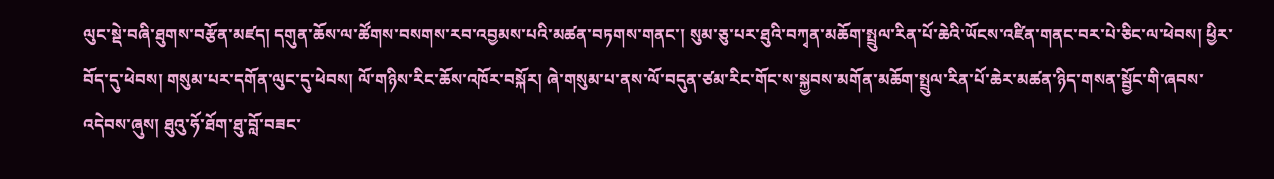ལུང་སྡེ་བཞི་ཐུགས་བརྩོན་མཛད། དགུན་ཆོས་ལ་ཚོགས་བསགས་རབ་འབྱམས་པའི་མཚན་བཏགས་གནང་། སུམ་ཅུ་པར་ཐུའི་བཀྭན་མཆོག་སྤྲུལ་རིན་པོ་ཆེའི་ཡོངས་འཛིན་གནང་བར་པེ་ཅིང་ལ་ཕེབས། ཕྱིར་བོད་དུ་ཕེབས། གསུམ་པར་དགོན་ལུང་དུ་ཕེབས། ལོ་གཉིས་རིང་ཆོས་འཁོར་བསྐོར། ཞེ་གསུམ་པ་ནས་ལོ་བདུན་ཙམ་རིང་གོང་ས་སྐྱབས་མགོན་མཆོག་སྤྲུལ་རིན་པོ་ཆེར་མཚན་ཉིད་གསན་སྦྱོང་གི་ཞབས་འདེབས་ཞུས། ཐུའུ་ཧོ་ཐོག་ཐུ་བློ་བཟང་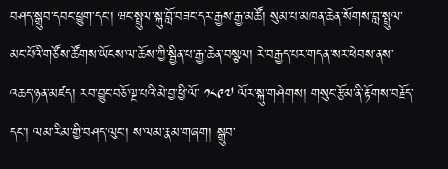བཤད་སྒྲུབ་དབང་ཕྱུག་དང་། ཝང་སྤྲུལ་སྐུ་བློ་བཟང་དར་རྒྱས་རྒྱ་མཚོ། སུམ་པ་མཁན་ཆེན་སོགས་བླ་སྤྲུལ་མང་པོའི་གཙོས་ཚོགས་ཡོངས་ལ་ཆོས་ཀྱི་སྦྱིན་པ་རྒྱ་ཆེན་བསྩལ། རེ་བརྒྱད་པར་གདན་སར་ཕེབས་ནས་འཆད་ཉན་མཛད། རབ་བྱུང་བཅོ་ལྔ་པའི་མེ་བྱ་ཕྱི་ལོ་ ༡༨༩༧ ལོར་སྐུ་གཤེགས། གསུང་རྩོམ་ནི་རྟོགས་བརྗོད་དང་། ལམ་རིམ་གྱི་བཤད་ལུང་། ས་ལམ་རྣམ་གཞག། སྒྲུབ་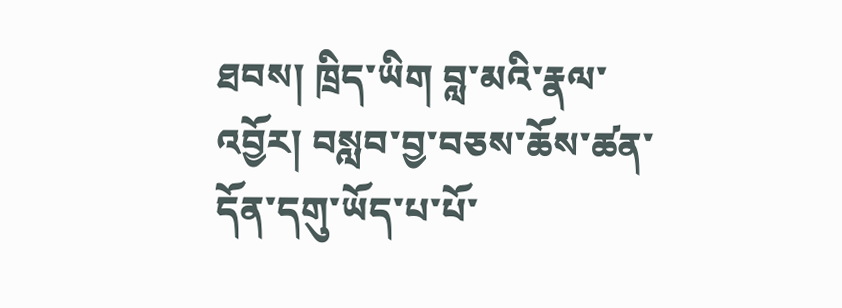ཐབས། ཁྲིད་ཡིག བླ་མའི་རྣལ་འབྱོར། བསླབ་བྱ་བཅས་ཆོས་ཚན་དོན་དགུ་ཡོད་པ་པོ་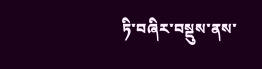ཏི་བཞིར་བསྡུས་ནས་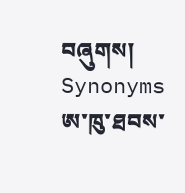བཞུགས།
Synonyms ཨ་ཁུ་ཐབས་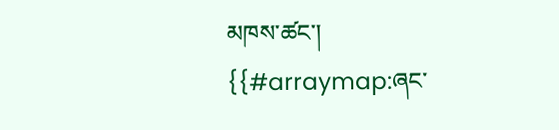མཁས་ཚང་།
{{#arraymap:ཞང་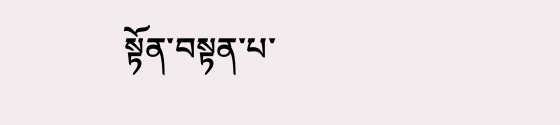སྟོན་བསྟན་པ་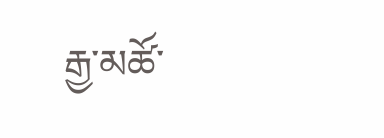རྒྱ་མཚོ་